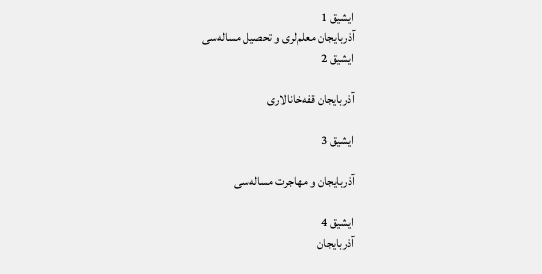ایشیق 1
آذربایجان معلم‌لری و تحصیل مساله‌سی
ایشیق 2

آذربایجان قفه‌خانالاری

ایشیق 3

آذربایجان و مهاجرت مساله‌سی

ایشیق 4
آذربایجان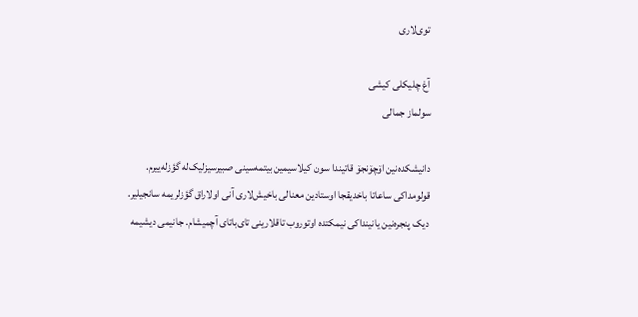توی‌لاری

آغ چلیکلی کیشی
سولماز جمالی

دانیشکده‌نین اۆچۆنجۆ قاتیندا سون کیلاسیمین بیتمه‌سینی صبیرسیزلیک‌له گؤزله‌ییرم. قولومداکی ساعاتا باخدیقجا اوستادین معنالی باخیش‌لاری آنی اولاراق گؤزلریمه سانجیلیر. دیک پنجره‌نین یانینداکی نیمکتده اوتوروب تاقلارینی تای‌باتای آچمیشام. جانیمی دیشیمه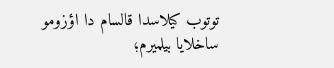توتوب کیلاسدا قالسام دا اؤزومو ساخلایا بیلمیرم؛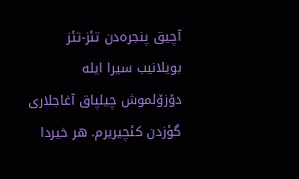آچیق پنجره‌دن تئز-تئز بویلانیب سیرا ایله دۆزۆلموش چیلپاق آغاجلاری گؤزدن کئچیریرم. هر خیردا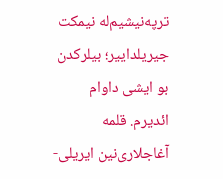ترپه‌نیشیم‌له نیمکت جیریلداییر؛ بیلرکدن بو ایشی داوام ائدیرم. قلمه آغاجلاری‌نین ایریلی-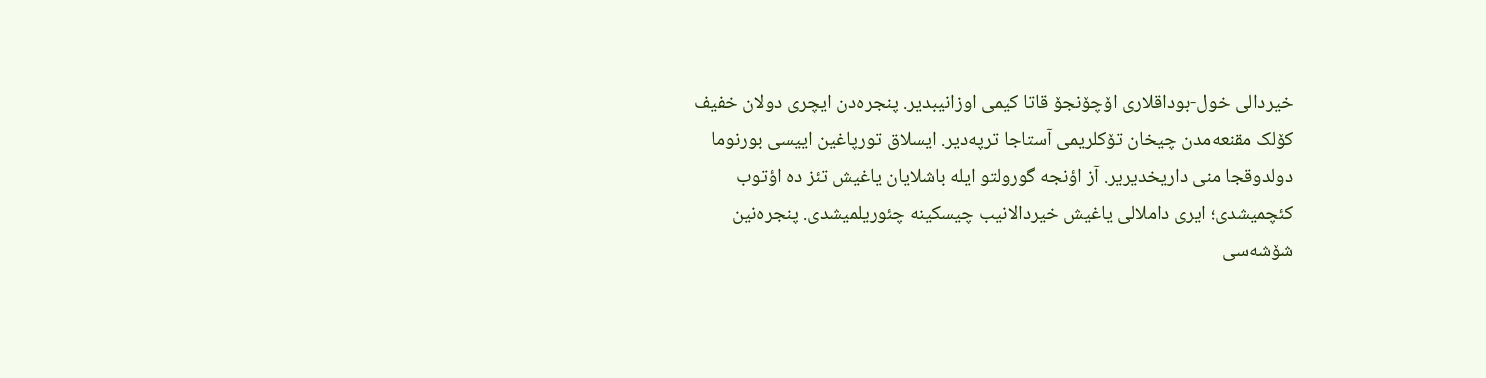خیردالی خول-بوداقلاری اۆچۆنجۆ قاتا کیمی اوزانیبدیر. پنجره‌دن ایچری دولان خفیف کۆلک مقنعه‌مدن چیخان تۆکلریمی آستاجا ترپه‌دیر. ایسلاق تورپاغین اییسی‌ بورنوما دولدوقجا منی داریخدیریر. آز اؤنجه گورولتو ایله باشلایان یاغیش تئز ده اؤتوب کئچمیشدی؛ ایری داملالی یاغیش خیردالانیب چیسکینه چئوریلمیشدی. پنجره‌نین شۆشه‌سی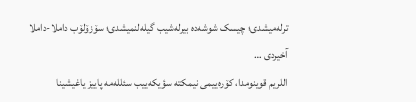ترله‌میشدی؛ چیسک شوشه‌ده بیرله‌شیب گیله‌لنمیشدی؛ سۆزۆلۆب داملا-داملا آخیردی …
اللریم قوینومدا، کۆره‌ییمی نیمکته سؤیکه‌ییب سئلله‌مه پاییز یاغیشینا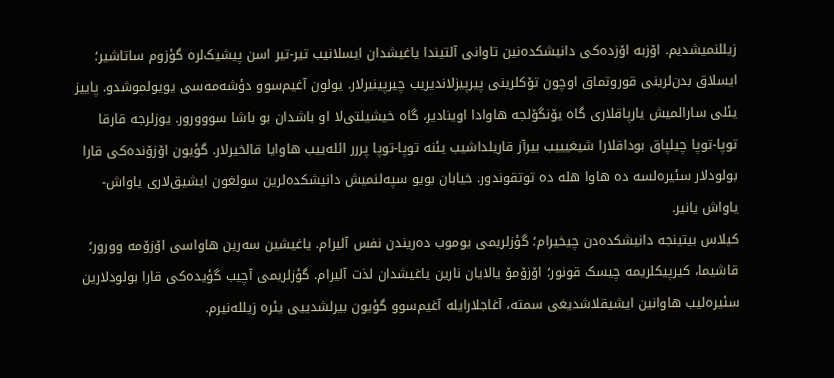زیللنمیشدیم. اۆزبه اۆزده‌کی دانیشکده‌نین تاوانی آلتیندا یاغیشدان ایسلانیب تیر-تیر اسن پیشیک‌لره گؤزوم ساتاشیر؛ ایسلاق بدن‌لرینی قوروتماق اوچون تۆکلرینی پیرپیزلاندیریب چیرپینیرلار. یولون آغیم‌سوو دؤشه‌مه‌سی یویولموشدو. پاییز یئلی سارالمیش یارپاقلاری گاه یۆنگۆلجه هاوادا اوینادیر، گاه خیشیلتی‌لا او باشدان بو باشا سووورور. یوزلرجه قارقا توپا-توپا چیلپاق بوداقلارا شیغیییب بیرآز قاریلداشیب یئنه توپا-توپا پررر ائله‌ییب هاوایا قالخیرلار. گؤیون اۆزۆنده‌کی قارا بولودلار سئیره‌لسه ده هاوا هله ده توتقوندور. خیابان بویو سپه‌لنمیش دانیشکده‌لرین سولغون ایشیق‌لاری یاواش-یاواش یانیر.
کیلاس بیتینجه دانیشکده‌دن چیخیرام؛ گؤزلریمی یوموب ده‌ریندن نفس‌ آلیرام. یاغیشین سه‌رین هاواسی اۆزۆمه وورور؛ قاشیما، کیرپیکلریمه چیسک قونور؛ اۆزۆمۆ یالایان نارین یاغیشدان لذت آلیرام. گؤزلریمی آچیب گؤیده‌کی قارا بولودلارین سئیره‌لیب هاوانین ایشیقلاشدیغی سمته، آغاجلارایله آغیم‌سوو گؤیون بیرلشدییی یئره زیلله‌نیرم.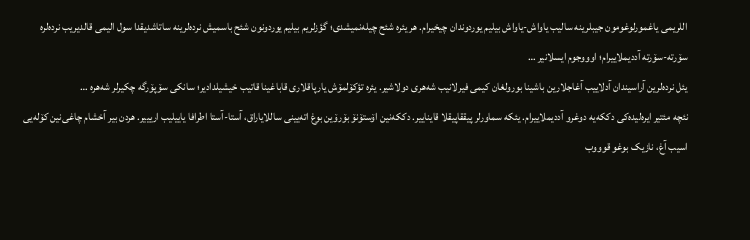اللریمی یاغمورلوغومون جیبلرینه سالیب یاواش-یاواش بیلیم یوردوندان چیخیرام. هر یئره شئح چیله‌نمیشدی؛ گؤزلریم بیلیم یوردونون شئح باسمیش نرده‌لرینه ساتاشدیقدا سول الیمی قالدیریب نرده‌لره سۆرته-سۆرته آددیملاییرام؛ اوووجوم ایسلانیر …
یئل نرده‌لرین آراسیندان آدلاییب آغاجلارین باشینا بورولغان کیمی فیرلانیب شه‌هری دولاشیر. یئره تؤکۆلمۆش یارپاقلاری قاباغینا قاتیب خیشیلدادیر؛ سانکی سۆپۆرگه چکیرلر شه‌هره …
نئچه مئتیر ایره‌لیده‌کی دککه‌‌یه دوغرو آددیملاییرام. یئکه سماورلر پیققاپیقلا قایناییر. دککه‌نین اۆستۆنۆ بۆرۆین بوغ اته‌یینی ساللایاراق، آستا-آستا اطرافا یاییلیب اریییر. هردن بیر آخشام چاغی‌نین کۆله‌یی اسیب آغ، نازیک بوغو قوووب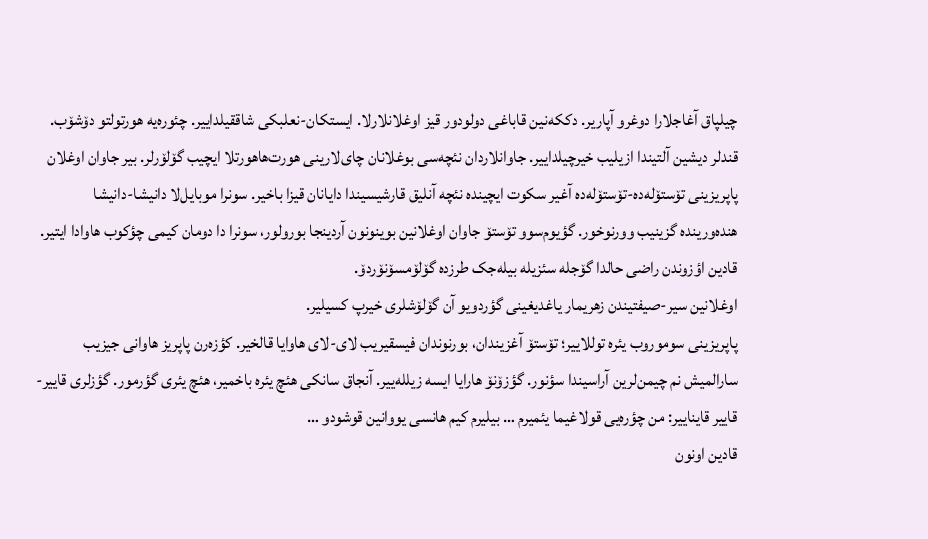چیلپاق آغاجلارا دوغرو آپاریر. دککه‌نین قاباغی دولودور قیز اوغلانلارلا. ایستکان-نعلبکی شاققیلداییر. چئوره‌یه هورتولتو دۆشۆب. قندلر دیشین آلتیندا ازیلیب خیرچیلداییر. جاوانلاردان نئچه‌سی بوغلانان چای‌لارینی هورت‌ها‌هورتلا ایچیب گۆلۆرلر. بیر جاوان اوغلان پاپریزینی تۆستۆله‌ده-تۆستۆله‌ده آغیر سکوت ایچینده نئچه آنلیق قارشیسیندا دایانان قیزا باخیر. سونرا موبایل‌لا دانیشا-دانیشا هنده‌ورینده گزینیب وورنوخور. گؤیوم‌سوو تۆستۆ جاوان اوغلانین بوینونون آردینجا بورولور، سونرا دا دومان کیمی چؤکوب هاوادا ایتیر. قادین اؤزوندن راضی حالدا گۆجله سئزیله بیله‌جک طرزده گۆلۆمسۆنۆردۆ.
اوغلانین سیر-صیفتیندن زهریمار یاغدیغینی گؤردویو آن گۆلۆشلری خیرپ کسیلیر.
پاپریزینی سوموروب یئره توللاییر؛ تۆستۆ آغزیندان، بورنوندان فیسقیریب لای-لای هاوایا قالخیر. کؤزه‌رن پاپریز هاوانی جیزیب سارالمیش نم چیمن‌لرین آراسیندا سؤنور. گؤزۆنۆ هارایا ایسه زیلله‌ییر. آنجاق سانکی هئچ یئره باخمیر، هئچ یئری گؤرمور. گؤزلری قاییر-قاییر قایناییر: من چؤره‌یی قولاغیما یئمیرم … بیلیرم کیم هانسی یووانین قوشودو …
قادین اونون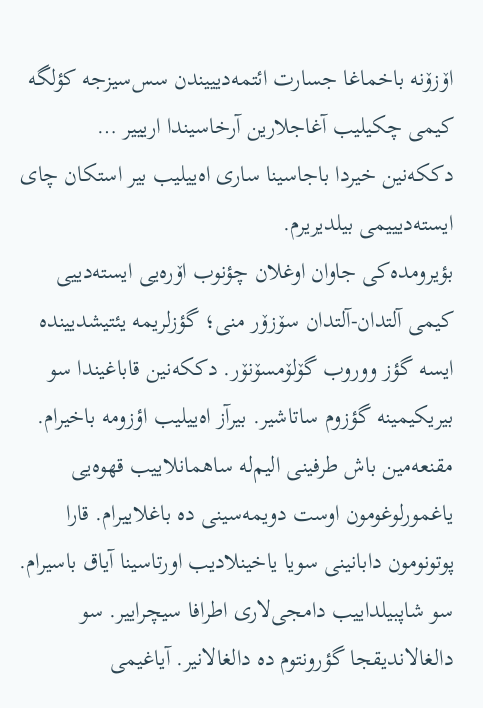اۆزۆنه باخماغا جسارت ائتمه‌دیییندن سس‌سیزجه کؤلگه کیمی چکیلیب آغاجلارین آرخاسیندا اریییر …
دککه‌نین خیردا باجاسینا ساری اه‌ییلیب بیر استکان چای ایسته‌دیییمی بیلدیریرم.
بؤیرومده‌کی جاوان اوغلان چؤنوب اۆره‌یی ایسته‌دییی کیمی آلتدان-آلتدان سۆزۆر منی؛ گؤزلریمه یئتیشدیینده ایسه گؤز ووروب گۆلۆمسۆنۆر. دککه‌نین قاباغیندا سو بیریکیمینه گؤزوم ساتاشیر. بیرآز اه‌ییلیب اؤزومه باخیرام. مقنعه‌مین باش طرفینی الیم‌له ساهمانلاییب قهوه‌یی یاغمورلوغومون اوست دویمه‌سینی ده باغلاییرام. قارا پوتونومون دابانینی سویا یاخینلادیب اورتاسینا آیاق باسیرام. سو شاپبیلداییب دامجی‌لاری اطرافا سیچراییر. سو دالغالاندیقجا گؤرونتوم ده دالغالانیر. آیاغیمی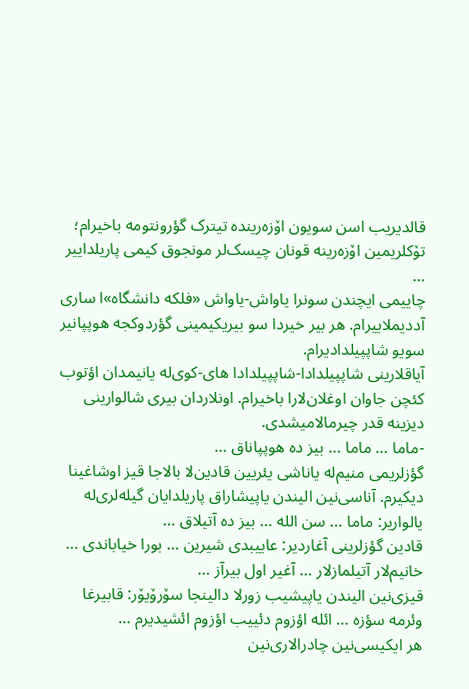قالدیریب اسن سویون اۆزه‌رینده تیترک گؤرونتومه باخیرام؛ تۆکلریمین اۆزه‌رینه قونان چیسک‌لر مونجوق کیمی پاریلداییر …
چاییمی ایچندن سونرا یاواش-یاواش «فلکه دانشگاه»ا ساری آددیملاییرام. هر بیر خیردا سو بیریکیمینی گؤردوکجه هوپپانیر سویو شاپپیلدادیرام.
آیاقلارینی شاپپیلدادا-شاپپیلدادا های-کوی‌له یانیمدان اؤتوب کئچن جاوان اوغلان‌لارا باخیرام. اونلاردان بیری شالوارینی دیزینه قدر چیرمالامیشدی.
-ماما … ماما … بیز ده هوپپاناق …
گؤزلریمی منیم‌له یاناشی یئریین قادین‌لا بالاجا قیز اوشاغینا دیکیرم. آناسی‌نین الیندن یاپیشاراق پاریلدایان گیله‌لری‌له یالواریر: ماما … سن الله … بیز ده آتیلاق …
قادین گؤزلرینی آغاردیر: عاییبدی شیرین … بورا خیاباندی … خانیم‌لار آتیلمازلار … آغیر اول بیرآز …
قیزی‌نین الیندن یاپیشیب زورلا دالینجا سۆرۆیۆر: قابیرغا وئرمه سؤزه … ائله اؤزوم دئییب اؤزوم ائشیدیرم …
هر ایکیسی‌نین چادرالاری‌نین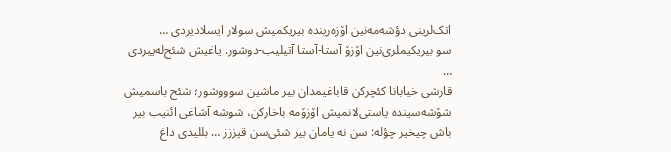اتک‌لرینی دؤشه‌مه‌نین اۆزه‌رینده بیریکمیش سولار ایسلادیردی …
سو بیریکیملری‌نین اۆزۆ آستا-آستا آتیلیب-دوشور. یاغیش شئح‌له‌ییردی …
قارشی خیابانا کئچرکن قاباغیمدان بیر ماشین سوووشور؛ شئح باسمیش شۆشه‌سینده یاستی‌لانمیش اۆزۆمه باخارکن، شوشه آشاغی ائنیب بیر باش چیخیر چؤله: سن نه یامان بیر شئی‌سن قیززز … بللیدی داغ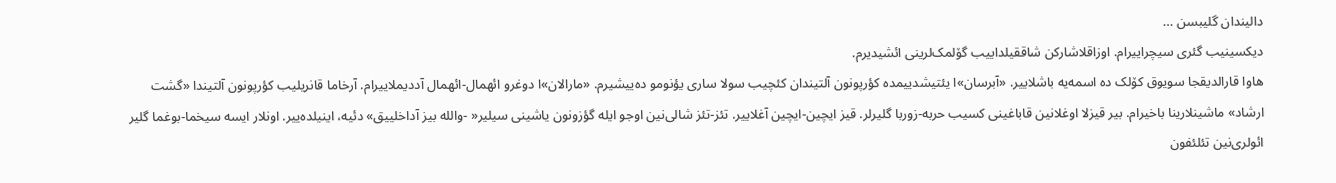دالیندان گلیبسن …
دیکسینیب گئری سیچراییرام. اوزاقلاشارکن شاققیلداییب گۆلمک‌لرینی ائشیدیرم.
هاوا قارالدیقجا سویوق کۆلک ده اسمه‌یه باشلاییر. «آبرسان»ا یئتیشدییمده کؤرپونون آلتیندان کئچیب سولا ساری یؤنومو ده‌ییشیرم. «مارالان»ا دوغرو ائهمال-ائهمال آددیملاییرام. آرخاما قانریلیب کؤرپونون آلتیندا «گشت ارشاد» ماشینلارینا باخیرام. بیر قیزلا اوغلانین قاباغینی کسیب حربه-زوربا گلیرلر. قیز ایچین-ایچین آغلاییر. تئز-تئز شالی‌نین اوجو ایله گؤزونون یاشینی سیلیر« -والله بیز آداخلییق» دئیه، اینیلده‌ییر. اونلار ایسه سیخما-بوغما گلیر ائولری‌نین تئلئفون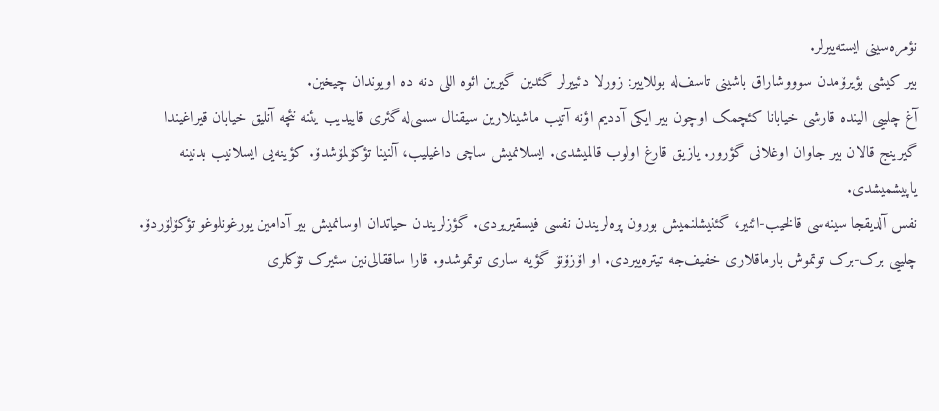نؤمره‌سینی ایسته‌ییرلر.
بیر کیشی بؤیرۆمدن سوووشاراق باشینی تاسف‌له بوللاییر: زورلا دئییرلر گئدین گیرین ائوه اللی دنه ده اویوندان چیخین.
آغ چلییی الینده قارشی خیابانا کئچمک اوچون بیر ایکی آددیم اؤنه آتیب ماشینلارین سیقنال سسی‌له گئری قاییدیب یئنه نئچه آنلیق خیابان قیراغیندا گیرینج قالان بیر جاوان اوغلانی گؤرور. یازیق قارغ اولوب قالمیشدی. ایسلانمیش ساچی داغیلیب، آلنینا تؤکۆلمۆشدۆ. کؤینه‌یی‌ ایسلانیب بدنینه یاپیشمیشدی.
نفس آلدیقجا سینه‌سی قالخیب-ائنیر، گئنیشلنمیش بورون پره‌لریندن نفسی فیسقیریردی. گؤزلریندن حیاتدان اوسانمیش بیر آدامین یورغونلوغو تؤکۆلۆردۆ. چلییی برک-برک توتموش بارماقلاری خفیف‌جه تیتره‌ییردی. او اۆزۆنۆ گؤیه ساری توتموشدو. قارا ساققالی‌نین سئیرک تۆکلری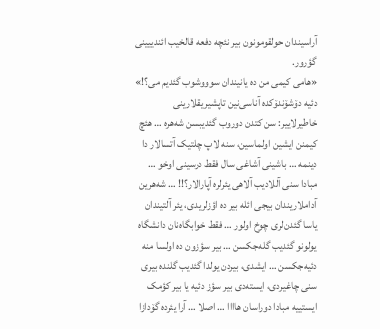آراسیندان حولقومونون بیر نئچه دفعه قالخیب ائندییینی گؤرور.
«هامی کیمی من ده یانیندان سوووشوب گئدیم می؟!» دئیه دۆشۆندۆکده آناسی‌نین تاپشیریقلارینی خاطیرلاییر: سن کتدن دوروب گئدیبسن شه‌هره … هئچ کیمنن ایشین اولماسین، سنه لاپ چلتیک آتسالار دا دینمه … باشینی آشاغی سال فقط درسینی اوخو … مبادا سنی آللادیب آلاهی یئرلره آپارالار؟!! … شه‌هرین آداملاریندان بیجی ائله بیر ده اؤزلریدی، یئر آلتیندان یاسا گئدن‌لری چوخ اولور … فقط خوابگاه‌نان دانشگاه یولونو گئدیب گله‌جکسن … بیر سؤزون ده اولسا منه دئیه‌جکسن … ایشدی، بیردن یولدا گئدیب گلنده بیری سنی چاغیردی، ایسته‌دی بیر سؤز دئیه یا بیر کؤمک ایستییه مبادا دوراسان هاااا … اصلا … آرا یئرده گۆدازا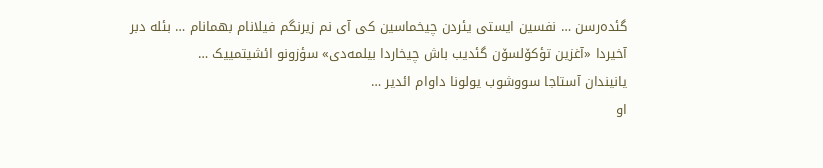گئده‌رسن … نفسین ایستی یئردن چیخماسین کی آی نم زیرنگم فیلانام بهمانام … بئله دبر آخیردا «آغزین تؤکۆلسۆن گئدیب باش چیخاردا بیلمه‌دی» سؤزونو ائشیتمییک …
یانیندان آستاجا سووشوب یولونا داوام ائدیر …
او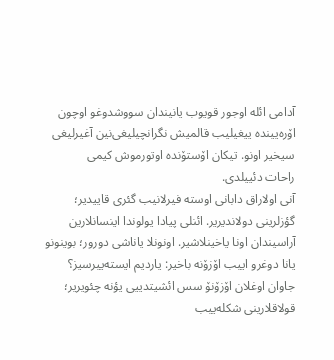آدامی ائله اوجور قویوب یانیندان سووشدوغو اوچون اۆره‌یینده ییغیلیب قالمیش نگرانچیلیغی‌نین آغیرلیغی سیخیر اونو. تیکان اۆستۆنده اوتورموش کیمی راحات ‌دئییلدی.
آنی اولاراق دابانی اوسته فیرلانیب گئری قاییدیر؛ گؤزلرینی دولاندیریر. ائنلی پیادا یولوندا اینسانلارین آراسیندان اونا یاخینلاشیر. اونونلا یاناشی دورور؛ بوینونو یانا دوغرو اییب اۆزۆنه باخیر: یاردیم ایسته‌ییرسیز؟
جاوان اوغلان اۆزۆنۆ سس ائشیتدییی یؤنه چئویریر؛ قولاقلارینی شکله‌ییب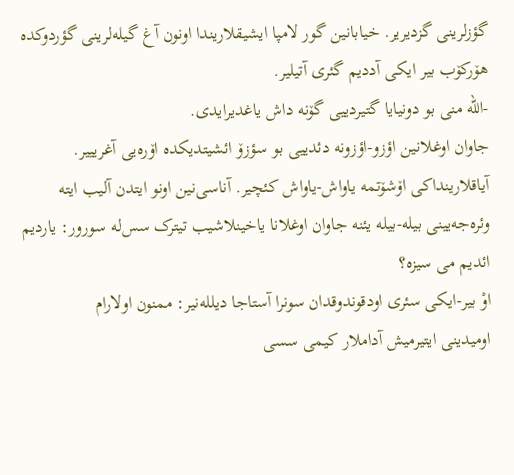گؤزلرینی گزدیریر. خیابانین گور لامپا ایشیقلاریندا اونون آغ گیله‌لرینی گؤردوکده هۆرکۆب بیر ایکی آددیم گئری آتیلیر.
-الله منی بو دونیایا گتیردییی گۆنه داش یاغدیرایدی.
جاوان اوغلانین اؤزو-اؤزونه دئدییی بو سؤزۆ ائشیتدیکده اۆره‌یی آغریییر. آیاقلارینداکی اۆشۆتمه یاواش-یاواش کئچیر. آناسی‌نین اونو ایتدن آلیب ایته وئره‌جه‌یینی بیله-بیله یئنه جاوان اوغلانا یاخینلاشیب تیترک سس‌له سورور: یاردیم ائدیم می سیزه؟
اوْ بیر-ایکی سئری اودقوندوقدان سونرا آستاجا دیلله‌نیر: ممنون اولارام
اومیدینی ایتیرمیش آداملار کیمی سسی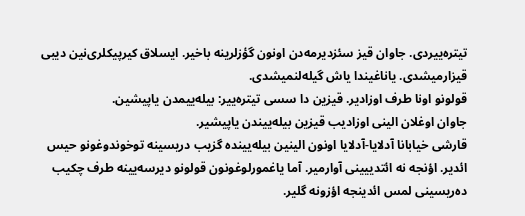تیتره‌ییردی. جاوان قیز سئزدیرمه‌دن اونون گؤزلرینه باخیر. ایسلاق کیرپیکلری‌نین دیبی قیزارمیشدی. یاناغیندا یاش گیله‌لنمیشدی.
قولونو اونا طرف اوزادیر. قیزین دا سسی تیتره‌ییر: بیله‌ییمدن یاپیشین.
جاوان اوغلان الینی اوزادیب قیزین بیله‌ییندن یاپیشیر.
قارشی خیابانا آدلایا-آدلایا اونون الینین بیله‌یینده گزیب دریسینه توخوندوغونو حیس ائدیر. اؤنجه نه ائتدییینی آوارمیر. آما یاغمورلوغونون قولونو دیرسه‌یینه طرف چکیب ده‌ریسینی لمس ائدینجه اؤزونه گلیر.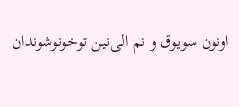اونون سویوق و نم الی‌نین توخونوشوندان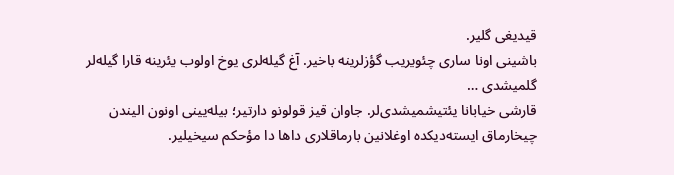قیدیغی گلیر.
باشینی اونا ساری چئویریب گؤزلرینه باخیر. آغ گیله‌لری یوخ اولوب یئرینه قارا گیله‌لر گلمیشدی …
قارشی خیابانا یئتیشمیشدی‌لر. جاوان قیز قولونو دارتیر؛ بیله‌یینی اونون الیندن چیخارماق ایسته‌دیکده اوغلانین بارماقلاری داها دا مؤحکم سیخیلیر.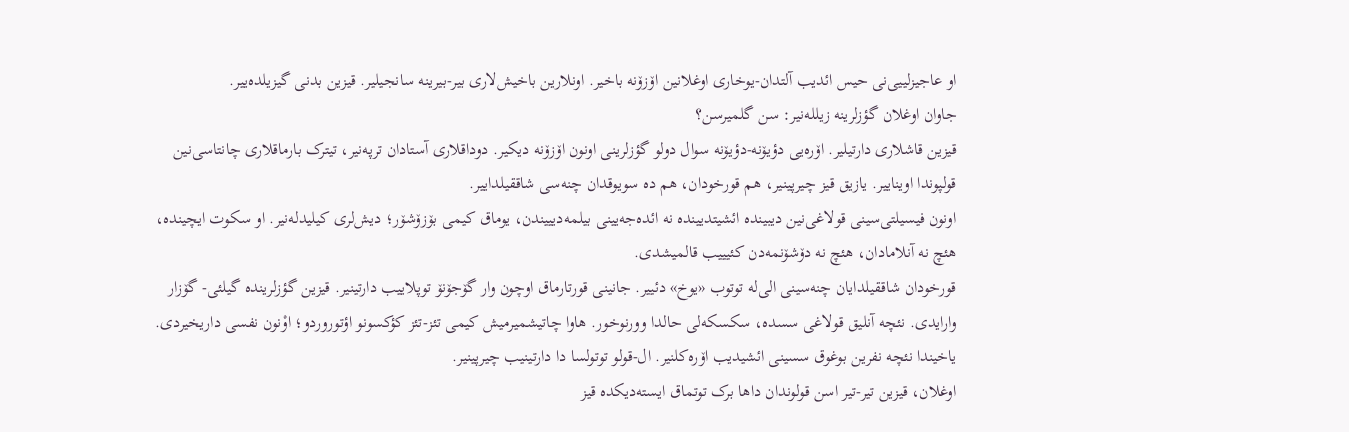او عاجیزلییی‌نی حیس ائدیب آلتدان-یوخاری اوغلانین اۆزۆنه باخیر. اونلارین باخیش‌لاری بیر-بیرینه سانجیلیر. قیزین بدنی گیزیلده‌ییر.
جاوان اوغلان گؤزلرینه زیلله‌نیر: سن گلمیرسن؟
قیزین قاشلاری دارتیلیر. اۆره‌یی دؤیۆنه-دؤیۆنه سوال دولو گؤزلرینی اونون اۆزۆنه دیکیر. دوداقلاری آستادان ترپه‌نیر، تیترک بارماقلاری چانتاسی‌نین قولپوندا اویناییر. یازیق قیز چیرپینیر، هم قورخودان، هم ده سویوقدان چنه‌سی شاققیلداییر.
اونون فیسیلتی‌سینی قولاغی‌نین دیبینده ائشیتدیینده نه ائده‌جه‌یینی بیلمه‌دیییندن، یوماق کیمی بۆزۆشۆر؛ دیش‌لری کیلیدله‌نیر. او سکوت ایچینده، هئچ نه آنلامادان، هئچ نه دۆشۆنمه‌دن کئیییب قالمیشدی.
قورخودان شاققیلدایان چنه‌سینی الی‌له توتوب «یوخ» دئییر. جانینی قورتارماق اوچون وار گۆجۆنۆ توپلاییب دارتینیر. قیزین گؤزلرینده گیلئی- گۆزار وارایدی. نئچه آنلیق قولاغی سسده، سکسکه‌لی حالدا وورنوخور. هاوا چاتیشمیرمیش کیمی تئز-تئز کؤکسونو اؤتوروردو؛ اوْنون نفسی داریخیردی. یاخیندا نئچه نفرین بوغوق سسینی ائشیدیب اۆره‌کلنیر. ال-قولو توتولسا دا دارتینیب چیرپینیر.
اوغلان، قیزین تیر-تیر اسن قولوندان داها برک توتماق ایسته‌دیکده قیز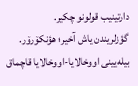دارتینیب قولونو چکیر.
گؤزلریندن یاش آخیر؛ هؤنکۆرۆر. بیله‌یینی اووخالایا-اووخالایا قاچماق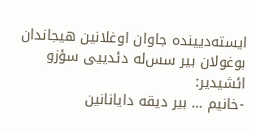ایسته‌دیینده جاوان اوغلانین هیجاندان بوغولان بیر سس‌له دئدییی سؤزو ائشیدیر:
-خانیم … بیر دیقه دایانانین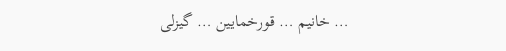… خانیم … قورخمایین … گیزلی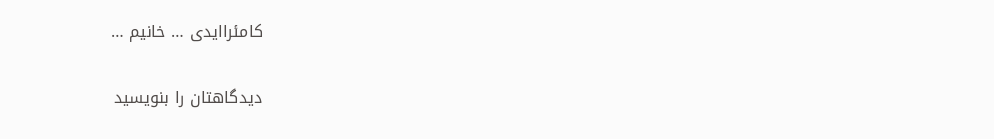کامئرا‌ایدی … خانیم …

دیدگاهتان را بنویسید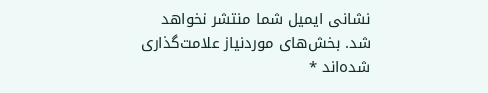نشانی ایمیل شما منتشر نخواهد شد. بخش‌های موردنیاز علامت‌گذاری شده‌اند *